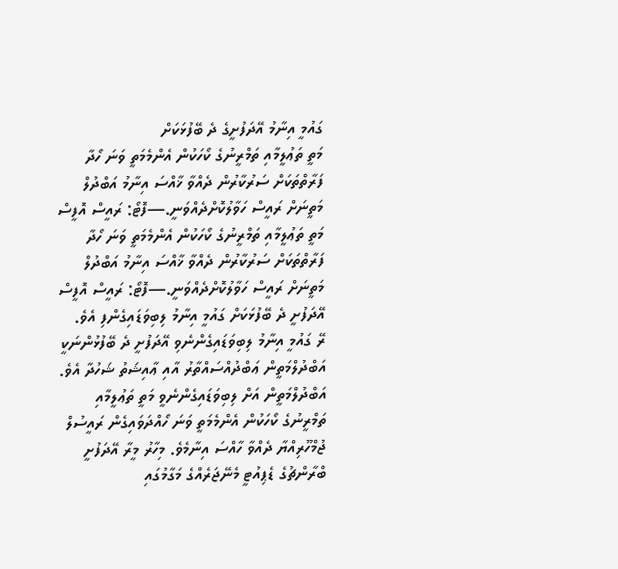ގައުމީ އިނާމު އޭދަފުށީގެ ދެ ބޭފުޅަކަށް
މަތީ ތަޢުލީމާއި ތަމްރީނުގެ ކޯހަކުން އެންމެމަތީ ވަނަ ހޯދާ ފަރާތްތަކަށް ސަރުކާރުން ދެއްވާ ޚާއްސަ އިނާމު އަބްދުލް މަތީނަށް ރައީސް ހަވާލުކޮށްދެއްވަނީ.—ފޮޓޯ: ރައީސް އޮފީސް
މަތީ ތަޢުލީމާއި ތަމްރީނުގެ ކޯހަކުން އެންމެމަތީ ވަނަ ހޯދާ ފަރާތްތަކަށް ސަރުކާރުން ދެއްވާ ޚާއްސަ އިނާމު އަބްދުލް މަތީނަށް ރައީސް ހަވާލުކޮށްދެއްވަނީ.—ފޮޓޯ: ރައީސް އޮފީސް
އޭދަފުށީ ދެ ބޭފުޅަކަށް ގައުމީ އިނާމު ލިބިވަޑައިގެންފި އެވެ.
ރޭ ގައުމީ އިނާމު ލިބިވަޑައިގެންނެވި އޭދަފުށީ ދެ ބޭފުޅުންނަކީ އަބްދުލްމަތީން ޢަބްދުއްސައްތާރު އާއި ޢާއިޝަތު ޝަހުދާ އެވެ.
އަބްދުލްމަތީން އަށް ލިބިވަޑައިގެންނެވީ މަތީ ތަޢުލީމާއި ތަމްރީނުގެ ކޯހަކުން އެންމެމަތީ ވަނަ ހޯއްދަވައިގެން ރައީސުލް ޖުމްހޫރިއްޔާ ދެއްވާ ހާއްސަ އިނާމެވެ. މިހާރު މީރާ އޭދަފުށީ ބްރާންޗުގެ ޑެޕިއުޓީ މެނޭޖަރެއްގެ މަގާމުގައި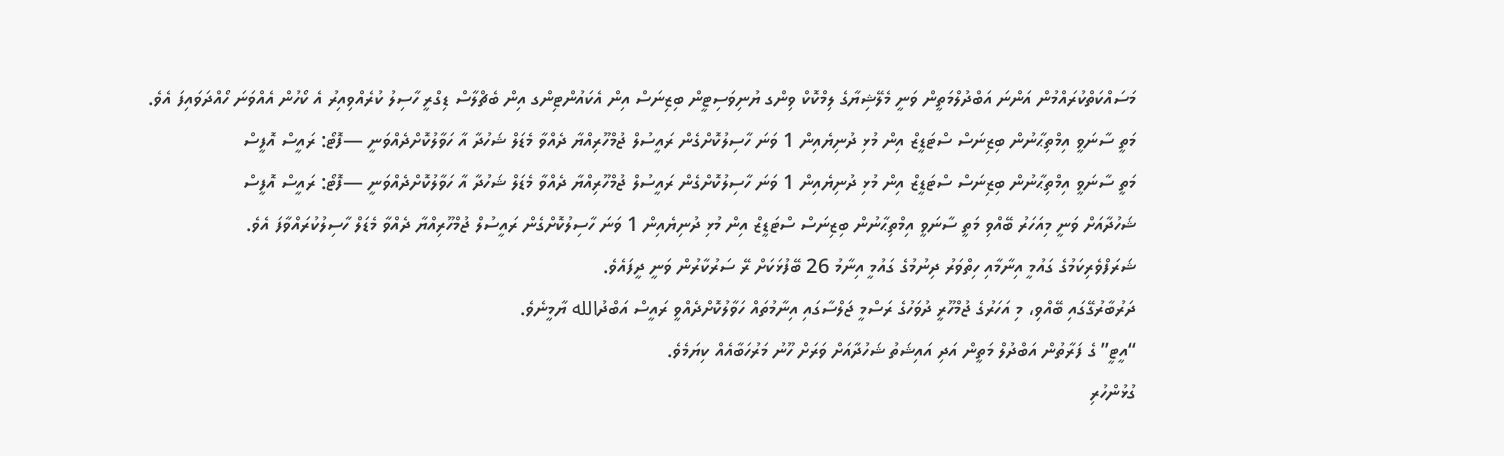މަސައްކަތްކުރައްމުން އަންނަ އަބްދުލްމަތީން ވަނީ މެލޭޝިޔާގެ ލިމްކޮކް ވިންގ ޔުނިވަސިޓީން ބިޒިނަސް އިން އެކައުންޓިންގ އިން ބެޗްލާސް ޑިގްރީ ހާސިލު ކުރެއްވިއިރު އެ ކޯހުން އެއްވަނަ ހޯއްދަވައިފަ އެވެ.
މަތީ ސާނަވީ އިމްތިޙާނުން ބިޒިނަސް ސްޓަޑީޒް އިން މުޅި ދުނިޔެއިން 1 ވަނަ ހާސިލުކޮށްގެން ރައީސުލް ޖުމްހޫރިއްޔާ ދެއްވާ މެޑަލް ޝަހުދާ އާ ހަވާލުކޮށްދެއްވަނީ —ފޮޓޯ: ރައީސް އޮފީސް
މަތީ ސާނަވީ އިމްތިޙާނުން ބިޒިނަސް ސްޓަޑީޒް އިން މުޅި ދުނިޔެއިން 1 ވަނަ ހާސިލުކޮށްގެން ރައީސުލް ޖުމްހޫރިއްޔާ ދެއްވާ މެޑަލް ޝަހުދާ އާ ހަވާލުކޮށްދެއްވަނީ —ފޮޓޯ: ރައީސް އޮފީސް
ޝަހުދާއަށް ވަނީ މިއަހަރު ބޭއްވި މަތީ ސާނަވީ އިމްތިޙާނުން ބިޒިނަސް ސްޓަޑީޒް އިން މުޅި ދުނިޔެއިން 1 ވަނަ ހާސިލުކޮށްގެން ރައީސުލް ޖުމްހޫރިއްޔާ ދެއްވާ މެޑަލް ހާސިލުކުރައްވާފަ އެވެ.
ޝަރަފްވެރިކަމުގެ ގައުމީ އިނާމާއި ހިތްވަރު ދިނުމުގެ ގައުމީ އިނާމު 26 ބޭފުޅަކަށް ރޭ ސަރުކާރުން ވަނީ ދީފައެވެ.
ދަރުބާރުގޭގައި ބޭއްވި، މި އަހަރުގެ ޖުމްހޫރީ ދުވަހުގެ ރަސްމީ ޖަލްސާގައި އިނާމުތައް ހަވާލުކޮށްދެއްވީ ރައީސް އަބްދުالله ޔާމީނެވެ.
“އީޓީ” ގެ ފަރާތުން އަބްދުލް މަތީން އަދި އައިޝަތު ޝަހުދާއަށް ވަރަށް ހޫނު މަރުހަބާއެއް ކިޔަމެވެ.
ގުޅުންހުރި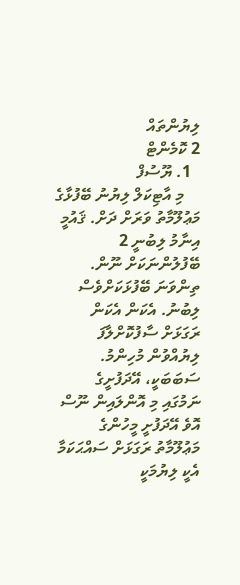ލިޔުންތައް
2 ކޮމެންޓް
  1. ޔޫސުފް
    މި އާޓިކަލް ލިޔުނު ބޭފުޅާގެ މަޢުލޫމާތު ވަރަށް ދަށް. ޤައުމީ އިނާމު ލިބުނީ 2 ބޭފުލުންނަކަށް ނޫން. ތިންވަނަ ބޭފުޅަކަށްވެސް ލިބުނު. އެކަން އެކަން ރަގަޅަށް ސާފުކޮށްލާފަ ލިޔުއްވުން މުހިންމު. ސަބަބަކީ، އޭދަފުށީގެ ނަމުގައި މި އޮންލައިން ނޫސް އޮވެ އޭދަފުށީ މީހުންގެ މަޢުލޫމާތު ރަގަޅަށް ސައްޙަކަމާ އެކީ ލިޔުމަކީ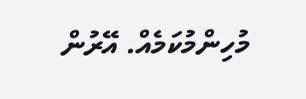މުހިންމުކަމެއް. އޭރުން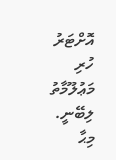އޮށްޓަރު ހުރި މަޢުލޫމާތު ލިބޭނީ. މިޙާ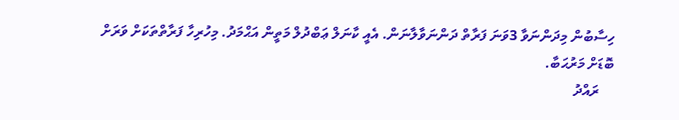ހިސާބުން މިދަންނަވާ 3ވަނަ ފަރާތް ދަންނަވާލާނަން. އެއީ ކާނަލް ޢަބްދުލް މަތީން އަޙްމަދު. މިހުރިހާ ފަރާތްތަކަށް ވަރަށް ބޮޑަށް މަރުޙަބާ.
    ރައްދު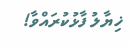ޚިޔާލު ފާޅުކުރައްވާ!